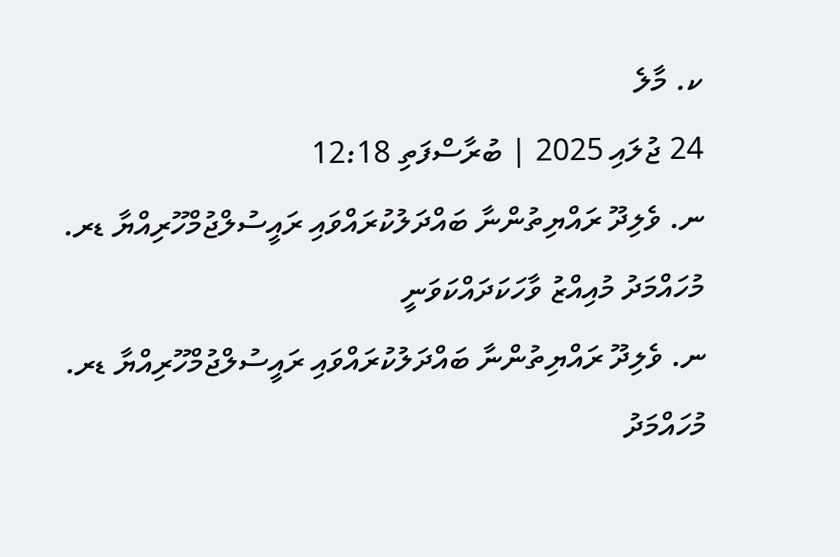ކ. މާލެ
24 ޖުލައި 2025 | ބުރާސްފަތި 12:18
ނ. ވެލިދޫ ރައްޔިތުންނާ ބައްދަލުކުރައްވައި ރައީސުލްޖުމްހޫރިއްޔާ ޑރ. މުހައްމަދު މުއިއްޒު ވާހަކަދައްކަވަނީ
ނ. ވެލިދޫ ރައްޔިތުންނާ ބައްދަލުކުރައްވައި ރައީސުލްޖުމްހޫރިއްޔާ ޑރ. މުހައްމަދު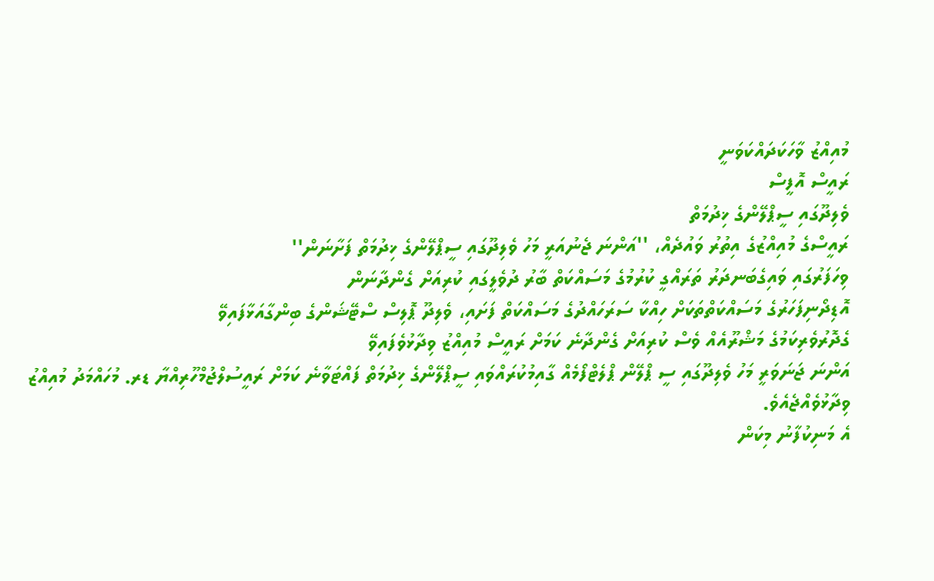މުއިއްޒު ވާހަކަދައްކަވަނީ
ރައީސް އޮފީސް
ވެލިދޫގައި ސީޕްލޭންގެ ޚިދުމަތް
ރައީސްގެ މުއިއްޒުގެ އިތުރު ވައުދެއް، ''އަންނަ ޖެނުއަރީ މަހު ވެލިދޫގައި ސީޕްލޭންގެ ޚިދުމަތް ފަށާނަން''
ވިހަފަރުގައި ވައިގެބަނދަރު ތަރައްގީ ކުރުމުގެ މަސައްކަތް ބާރު ދުވެލީގައި ކުރިއަށް ގެންދާނަން
އޮޑިދޯނިފަހަރުގެ މަސައްކަތްތަކަށް ހިއްކާ ސަރަހައްދުގެ މަސައްކަތް ފަށައި، ވެލިދޫ ޕޮލިސް ސްޓޭޝަންގެ ބިންގާއަޅާފައިވޭ
ގެދޮރުވެރިކަމުގެ މަޝްރޫއެއް ވެސް ކުރިއަށް ގެންދާނެ ކަމަށް ރައީސް މުއިއްޒު ވިދާޅުވެފައިވޭ
އަންނަ ޖަނަވަރީ މަހު ވެލިދޫގައި ސީ ޕްލޭން ޕްލެޓްފޯމެއް ގާއިމުކުރައްވައި ސީޕްލޭންގެ ޚިދުމަތް ފައްޓަވާނެ ކަމަށް ރައީސުލްޖުމްހޫރިއްޔާ ޑރ. މުހައްމަދު މުއިއްޒު ވިދާޅުވެއްޖެއެވެ.
އެ މަނިކުފާނު މިކަން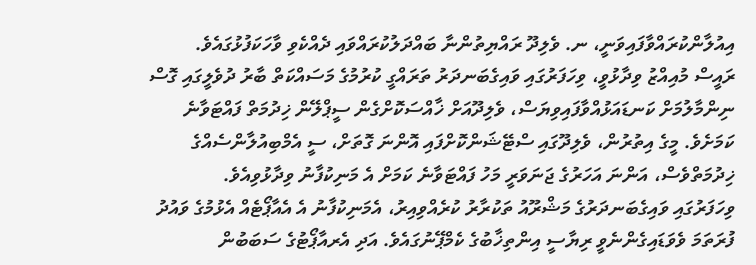އިއުލާންކުރައްވާފައިވަނީ، ނ. ވެލިދޫ ރައްޔިތުންނާ ބައްދަލުކުރައްވައި ދެއްކެވި ވާހަކަފުޅުގައެވެ.
ރައީސް މުއިއްޒު ވިދާޅުވީ، ވިހަފަރުގައި ވައިގެބަނދަރު ތަރައްގީ ކުރުމުގެ މަސައްކަތް ބާރު ދުވެލީގައި ގޮސް ނިންމާލުމަށް ކަނޑައަޅުއްވާފައިވިޔަސް، ވެލިދޫއަށް ޚާއްސަކޮށްގެން ސީޕްލޭން ޚިދުމަތް ފައްޓަވާނެ ކަމަށެވެ. މީގެ އިތުރުން، ވެލިދޫގައި ސްޓޭޝަންކޮށްފައި އޮންނަ ގޮތަށް، ސީ އެމްބިއުލާންސެއްގެ ޚިދުމަތްވެސް، އަންނަ އަހަރުގެ ޖަނަވަރީ މަހު ފައްޓަވާނެ ކަމަށް އެ މަނިކުފާނު ވިދާޅުވިއެވެ.
ވިހަފަރުގައި ވައިގެބަނދަރުގެ މަޝްރޫއު ތަކުރާރު ކުރެއްވިއިރު، އެމަނިކުފާނު އެ އެއާޕޯޓެއް އެޅުމުގެ ވައުދު ފުރަތަމަ ވެވަޑައިގެންނެވީ ރިޔާސީ އިންތިޚާބުގެ ކެމްޕޭނުގައެވެ. އަދި އެރއާޕޯޓުގެ ސަބަބުން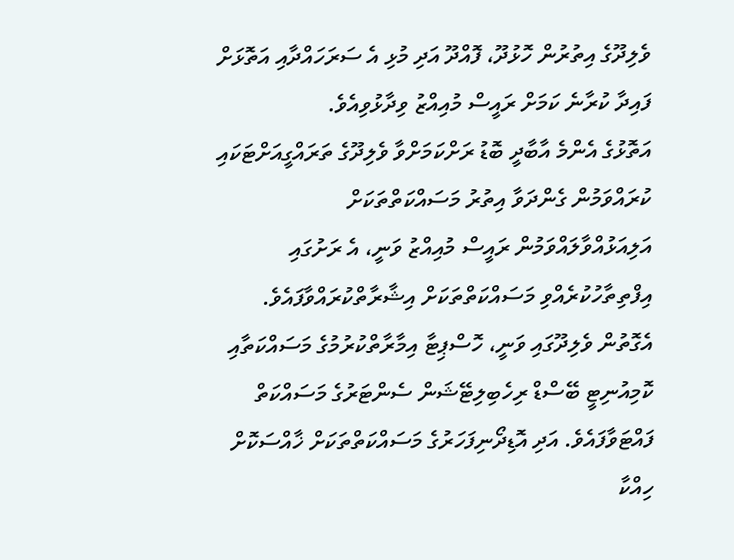ވެލިދޫގެ އިތުރުން ހޮޅުދޫ، ފޮއްދޫ އަދި މުޅި އެ ސަރަހައްދާއި އަތޮޅަށް ފައިދާ ކުރާނެ ކަމަށް ރައީސް މުއިއްޒު ވިދާޅުވިއެވެ.
އަތޮޅުގެ އެންމެ އާބާދީ ބޮޑު ރަށްކަމަށްވާ ވެލިދޫގެ ތަރައްގީއަށްޓަކައި ކުރައްވަމުން ގެންދަވާ އިތުރު މަސައްކަތްތަކަށް އަލިއަޅުއްވާލައްވަމުން ރައީސް މުއިއްޒު ވަނީ، އެ ރަށުގައި އިފްތިތާހުކުރެއްވި މަސައްކަތްތަކަށް އިޝާރާތްކުރައްވާފައެވެ.
އެގޮތުން ވެލިދޫގައި ވަނީ، ހޮސްޕިޓާ އިމާރާތްކުރުމުގެ މަސައްކަތާއި ކޮމިއުނިޓީ ބޭސްޑް ރިހެބިލިޓޭޝަން ސެންޓަރުގެ މަސައްކަތް ފައްޓަވާފައެވެ. އަދި އޮޑިދޯނިފަހަރުގެ މަސައްކަތްތަކަށް ޚާއްސަކޮށް ހިއްކާ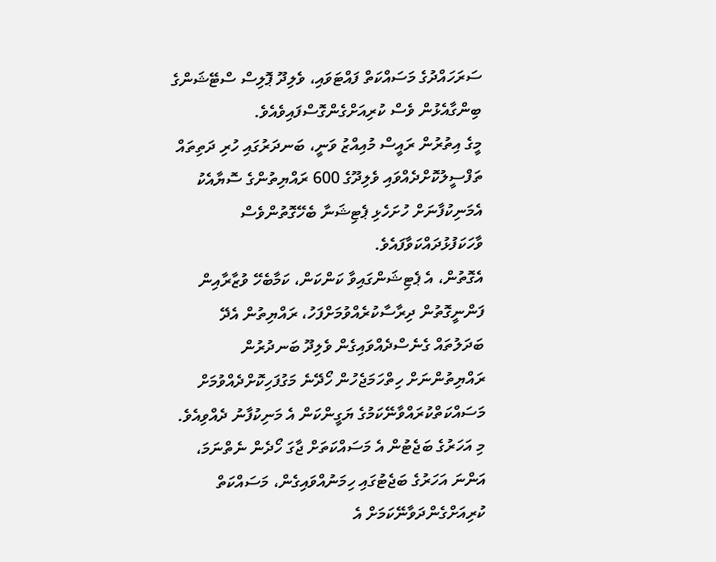ސަރަހައްދުގެ މަސައްކަތް ފައްޓަވައި، ވެލިދޫ ޕޮލިސް ސްޓޭޝަންގެ ބިންގާއެޅުން ވެސް ކުރިއަށްގެންގޮސްފައިވެއެވެ.
މީގެ އިތުރުން ރައީސް މުއިއްޒު ވަނީ، ބަނދަރުގައި ހުރި ދަތިތައް ތަފްސީލުކޮށްދެއްވައި ވެލިދޫގެ 600 ރައްޔިތުންގެ ސޮޔާއެކު އެމަނިކުފާނަށް ހުށަހެޅި ޕެޓިޝަނާ ބެހޭގޮތުންވެސް ވާހަކަފުޅުދައްކަވާފައެވެ.
އެގޮތުން، އެ ޕެޓިޝަންގައިވާ ކަންކަން، ކަމާބެހޭ ވުޒާރާއިން ފަންނީގޮތުން ދިރާސާކުރެއްވުމަށްފަހު، ރައްޔިތުން އެދޭ ބަދަލުތައް ގެނެސްދެއްވައިގެން ވެލިދޫ ބަނދުރުން ރައްޔިތުންނަށް ހިތްހަމަޖެހުން ހޯދޭނެ މަގުފަހިކޮށްދެއްވުމަށް މަސައްކަތްކުރައްވާނޭކަމުގެ ޔަގީންކަން އެ މަނިކުފާނު ދެއްވިއެވެ. މި އަހަރުގެ ބަޖެޓުން އެ މަސައްކަތަށް ޖާގަ ހޯދެން ނެތްނަމަ، އަންނަ އަހަރުގެ ބަޖެޓުގައި ހިމަނުއްވައިގެން، މަސައްކަތް ކުރިއަށްގެންދަވާނޭކަމަށް އެ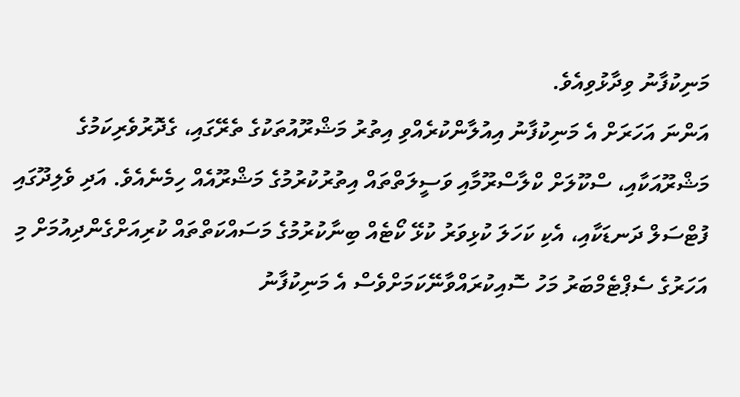މަނިކުފާނު ވިދާޅުވިއެވެ.
އަންނަ އަހަރަށް އެ މަނިކުފާނު އިއުލާންކުރެއްވި އިތުރު މަޝްރޫއުތަކުގެ ތެރޭގައި، ގެދޮރުވެރިކަމުގެ މަޝްރޫއަކާއި، ސްކޫލަށް ކްލާސްރޫމާއި ވަސީލަތްތައް އިތުރުކުރުމުގެ މަޝްރޫއެއް ހިމެނެއެވެ. އަދި ވެލިދޫގައި ފުޓްސަލް ދަނޑަކާއި، އެކި ކަހަލަ ކުޅިވަރު ކުޅޭ ކޯޓެއް ބިނާކުރުމުގެ މަސައްކަތްތައް ކުރިއަށްގެންދިއުމަށް މި އަހަރުގެ ސެޕްޓެމްބަރު މަހު ސޮއިކުރައްވާނޭކަމަށްވެސް އެ މަނިކުފާނު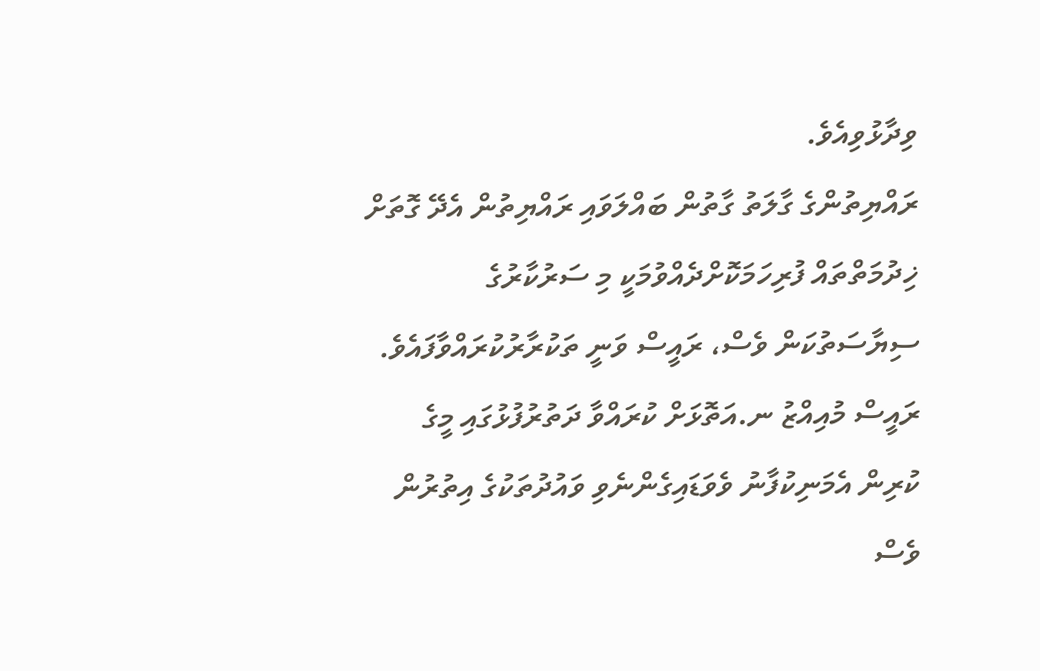ވިދާޅުވިއެވެ.
ރައްޔިތުންގެ ގާލަތު ގާތުން ބައްލަވައި ރައްޔިތުން އެދޭ ގޮތަށް ޚިދުމަތްތައް ފުރިހަމަކޮށްދެއްވުމަކީ މި ސަރުކާރުގެ ސިޔާސަތުކަން ވެސް، ރައީސް ވަނީ ތަކުރާރުކުރައްވާފައެވެ.
ރައީސް މުއިއްޒު ނ.އަތޮޅަށް ކުރައްވާ ދަތުރުފުޅުގައި މީގެ ކުރިން އެމަނިކުފާނު ވެވަޑައިގެންނެވި ވައުދުތަކުގެ އިތުރުން ވެސް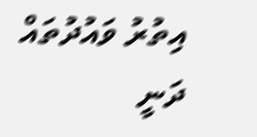އިތުރު ވައުދުތައް ދަނީ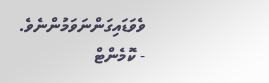ވެވަޑައިގަންނަވަމުންނެވެ.
- ކޮމެންޓް